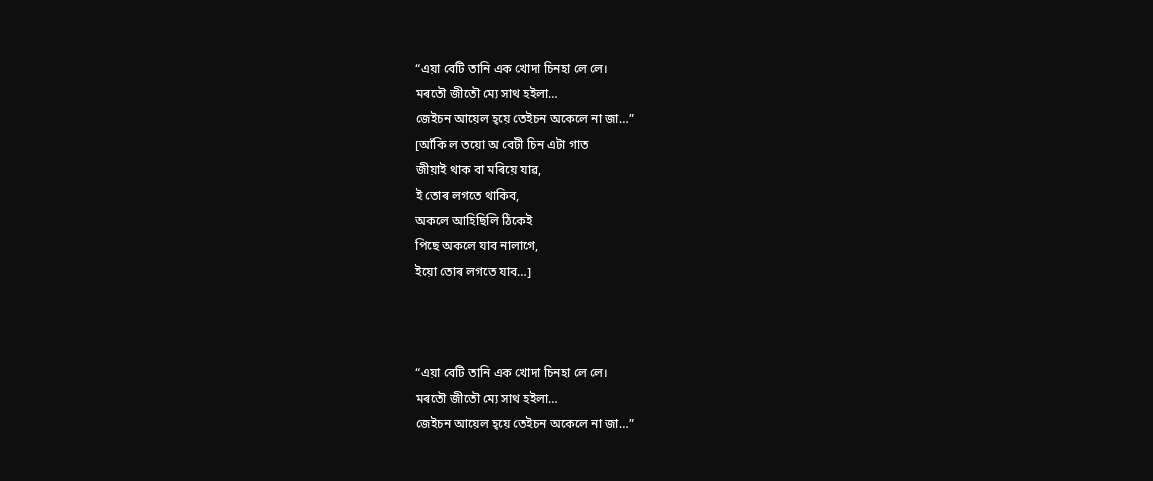“এয়া বেটি তানি এক খোদা চিনহা লে লে।
মৰতৌ জীতৌ ম্যে সাথ হইলা…
জেইচন আয়েল হ্য়ে তেইচন অকেলে না জা…”
[আঁকি ল তয়ো অ বেটী চিন এটা গাত
জীয়াই থাক বা মৰিয়ে যাৱ,
ই তোৰ লগতে থাকিব,
অকলে আহিছিলি ঠিকেই
পিছে অকলে যাব নালাগে,
ইয়ো তোৰ লগতে যাব…]



“এয়া বেটি তানি এক খোদা চিনহা লে লে।
মৰতৌ জীতৌ ম্যে সাথ হইলা…
জেইচন আয়েল হ্য়ে তেইচন অকেলে না জা…”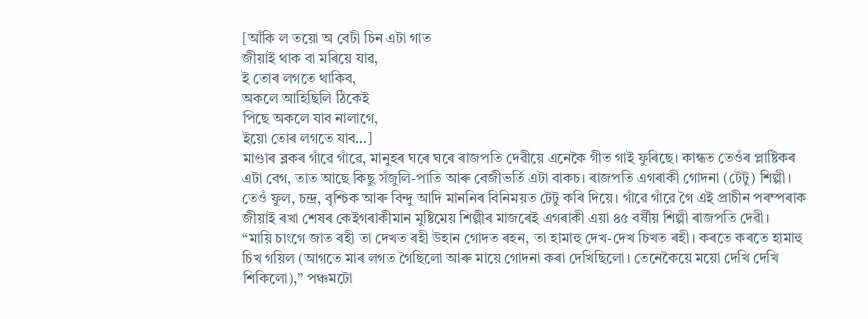[আঁকি ল তয়ো অ বেটী চিন এটা গাত
জীয়াই থাক বা মৰিয়ে যাৱ,
ই তোৰ লগতে থাকিব,
অকলে আহিছিলি ঠিকেই
পিছে অকলে যাব নালাগে,
ইয়ো তোৰ লগতে যাব…]
মাণ্ডাৰ ব্লকৰ গাঁৱে গাঁৱে, মানুহৰ ঘৰে ঘৰে ৰাজপতি দেৱীয়ে এনেকৈ গীত গাই ফুৰিছে। কান্ধত তেওঁৰ প্লাষ্টিকৰ এটা বেগ, তাত আছে কিছু সঁজুলি-পাতি আৰু বেজীভৰ্তি এটা বাকচ। ৰাজপতি এগৰাকী গোদনা (টেটু) শিল্পী। তেওঁ ফুল, চন্দ্ৰ, বৃশ্চিক আৰু বিন্দু আদি মাননিৰ বিনিময়ত টেটু কৰি দিয়ে। গাঁৱে গাঁৱে গৈ এই প্ৰাচীন পৰম্পৰাক জীয়াই ৰখা শেষৰ কেইগৰাকীমান মুষ্টিমেয় শিল্পীৰ মাজৰেই এগৰাকী এয়া ৪৫ বৰ্ষীয় শিল্পী ৰাজপতি দেৱী।
“মায়ি চাংগে জাত ৰহী তা দেখত ৰহী উহান গোদত ৰহন, তা হামাহু দেখ-দেখ চিখত ৰহী। কৰতে কৰতে হামাহু চিখ গয়িল (আগতে মাৰ লগত গৈছিলো আৰু মায়ে গোদনা কৰা দেখিছিলো। তেনেকৈয়ে ময়ো দেখি দেখি শিকিলো),” পঞ্চমটো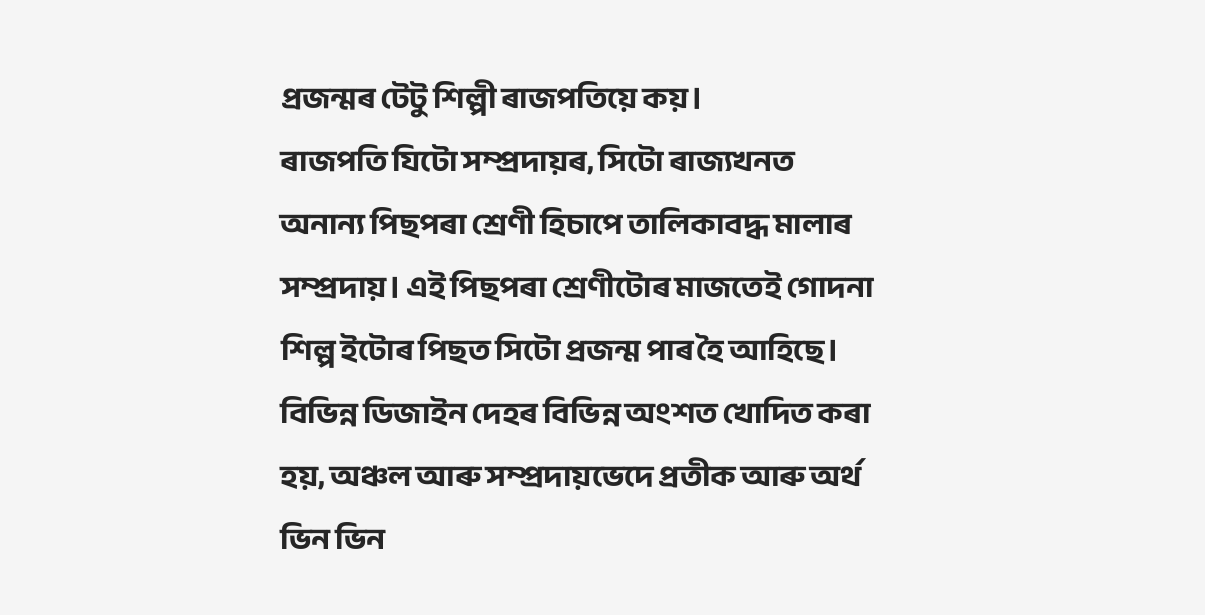প্ৰজন্মৰ টেটু শিল্পী ৰাজপতিয়ে কয়।
ৰাজপতি যিটো সম্প্ৰদায়ৰ, সিটো ৰাজ্যখনত অনান্য পিছপৰা শ্ৰেণী হিচাপে তালিকাবদ্ধ মালাৰ সম্প্ৰদায়। এই পিছপৰা শ্ৰেণীটোৰ মাজতেই গোদনা শিল্প ইটোৰ পিছত সিটো প্ৰজন্ম পাৰ হৈ আহিছে। বিভিন্ন ডিজাইন দেহৰ বিভিন্ন অংশত খোদিত কৰা হয়, অঞ্চল আৰু সম্প্ৰদায়ভেদে প্ৰতীক আৰু অৰ্থ ভিন ভিন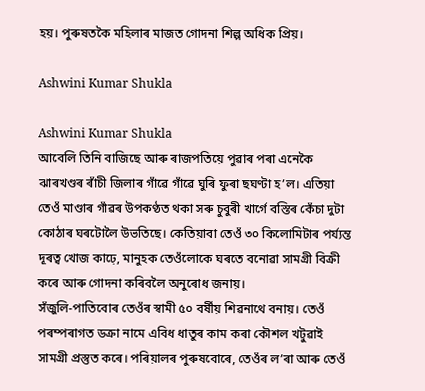হয়। পুৰুষতকৈ মহিলাৰ মাজত গোদনা শিল্প অধিক প্ৰিয়।

Ashwini Kumar Shukla

Ashwini Kumar Shukla
আবেলি তিনি বাজিছে আৰু ৰাজপতিয়ে পুৱাৰ পৰা এনেকৈ ঝাৰখণ্ডৰ ৰাঁচী জিলাৰ গাঁৱে গাঁৱে ঘুৰি ফুৰা ছঘণ্টা হ’ল। এতিয়া তেওঁ মাণ্ডাৰ গাঁৱৰ উপকণ্ঠত থকা সৰু চুবুৰী খাৰ্গে বস্তিৰ কেঁচা দুটা কোঠাৰ ঘৰটোলৈ উভতিছে। কেতিয়াবা তেওঁ ৩০ কিলোমিটাৰ পৰ্য্যন্ত দূৰত্ব খোজ কাঢ়ে, মানুহক তেওঁলোকে ঘৰতে বনোৱা সামগ্ৰী বিক্ৰী কৰে আৰু গোদনা কৰিবলৈ অনুৰোধ জনায়।
সঁজুলি-পাতিবোৰ তেওঁৰ স্বামী ৫০ বৰ্ষীয় শিৱনাথে বনায়। তেওঁ পৰম্পৰাগত ডক্ৰা নামে এবিধ ধাতুৰ কাম কৰা কৌশল খটুৱাই সামগ্ৰী প্ৰস্তুত কৰে। পৰিয়ালৰ পুৰুষবোৰে, তেওঁৰ ল’ৰা আৰু তেওঁ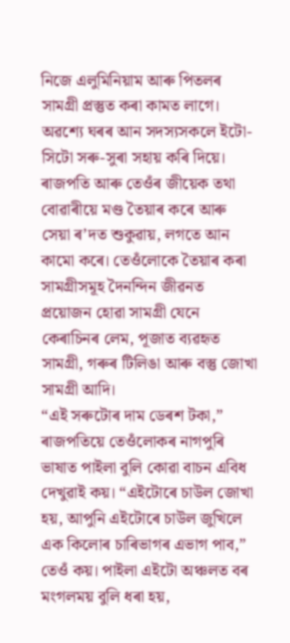নিজে এলুমিনিয়াম আৰু পিতলৰ সামগ্ৰী প্ৰস্তুত কৰা কামত লাগে। অৱশ্যে ঘৰৰ আন সদস্যসকলে ইটো-সিটো সৰু-সুৰা সহায় কৰি দিয়ে। ৰাজপতি আৰু তেওঁৰ জীয়েক তথা বোৱাৰীয়ে মণ্ড তৈয়াৰ কৰে আৰু সেয়া ৰ’দত শুকুৱায়, লগতে আন কামো কৰে। তেওঁলোকে তৈয়াৰ কৰা সামগ্ৰীসমূহ দৈনন্দিন জীৱনত প্ৰয়োজন হোৱা সামগ্ৰী যেনে কেৰাচিনৰ লেম, পূজাত ব্যৱহৃত সামগ্ৰী, গৰুৰ টিলিঙা আৰু বস্তু জোখা সামগ্ৰী আদি।
“এই সৰুটোৰ দাম ডেৰশ টকা,” ৰাজপতিয়ে তেওঁলোকৰ নাগপুৰি ভাষাত পাইলা বুলি কোৱা বাচন এবিধ দেখুৱাই কয়। “এইটোৰে চাউল জোখা হয়, আপুনি এইটোৰে চাউল জুখিলে এক কিলোৰ চাৰিভাগৰ এভাগ পাব,” তেওঁ কয়। পাইলা এইটো অঞ্চলত বৰ মংগলময় বুলি ধৰা হয়,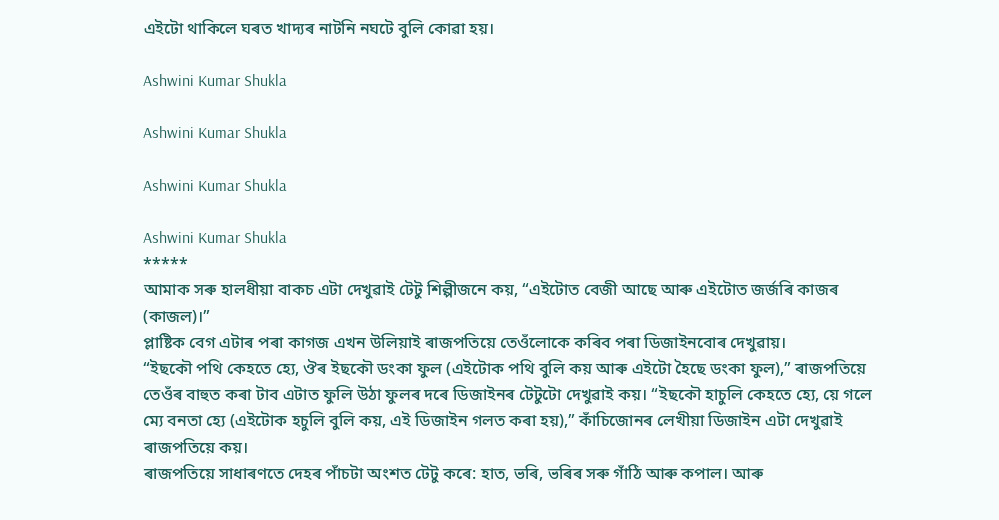এইটো থাকিলে ঘৰত খাদ্যৰ নাটনি নঘটে বুলি কোৱা হয়।

Ashwini Kumar Shukla

Ashwini Kumar Shukla

Ashwini Kumar Shukla

Ashwini Kumar Shukla
*****
আমাক সৰু হালধীয়া বাকচ এটা দেখুৱাই টেটু শিল্পীজনে কয়, “এইটোত বেজী আছে আৰু এইটোত জৰ্জৰি কাজৰ (কাজল)।”
প্লাষ্টিক বেগ এটাৰ পৰা কাগজ এখন উলিয়াই ৰাজপতিয়ে তেওঁলোকে কৰিব পৰা ডিজাইনবোৰ দেখুৱায়।
“ইছকৌ পথি কেহতে হ্যে, ঔৰ ইছকৌ ডংকা ফুল (এইটোক পথি বুলি কয় আৰু এইটো হৈছে ডংকা ফুল),” ৰাজপতিয়ে তেওঁৰ বাহুত কৰা টাব এটাত ফুলি উঠা ফুলৰ দৰে ডিজাইনৰ টেটুটো দেখুৱাই কয়। “ইছকৌ হাচুলি কেহতে হ্যে, য়ে গলে ম্যে বনতা হ্যে (এইটোক হচুলি বুলি কয়, এই ডিজাইন গলত কৰা হয়),” কাঁচিজোনৰ লেখীয়া ডিজাইন এটা দেখুৱাই ৰাজপতিয়ে কয়।
ৰাজপতিয়ে সাধাৰণতে দেহৰ পাঁচটা অংশত টেটু কৰে: হাত, ভৰি, ভৰিৰ সৰু গাঁঠি আৰু কপাল। আৰু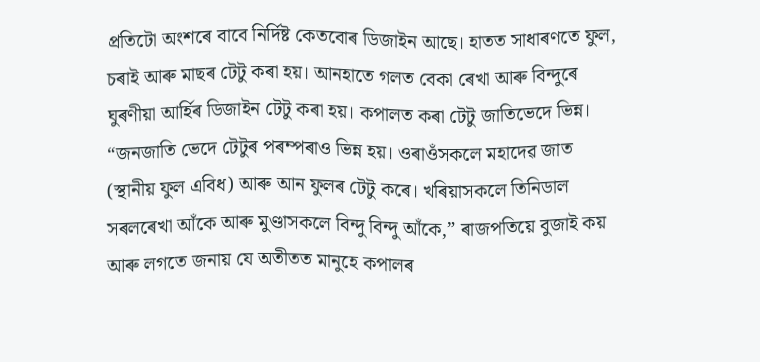প্ৰতিটো অংশৰে বাবে নিৰ্দিষ্ট কেতবোৰ ডিজাইন আছে। হাতত সাধাৰণতে ফুল, চৰাই আৰু মাছৰ টেটু কৰা হয়। আনহাতে গলত বেকা ৰেখা আৰু বিন্দুৰে ঘুৰণীয়া আৰ্হিৰ ডিজাইন টেটু কৰা হয়। কপালত কৰা টেটু জাতিভেদে ভিন্ন।
“জনজাতি ভেদে টেটুৰ পৰম্পৰাও ভিন্ন হয়। ওৰাওঁসকলে মহাদেৱ জাত (স্থানীয় ফুল এবিধ) আৰু আন ফুলৰ টেটু কৰে। খৰিয়াসকলে তিনিডাল সৰলৰেখা আঁকে আৰু মুণ্ডাসকলে বিন্দু বিন্দু আঁকে,” ৰাজপতিয়ে বুজাই কয় আৰু লগতে জনায় যে অতীতত মানুহে কপালৰ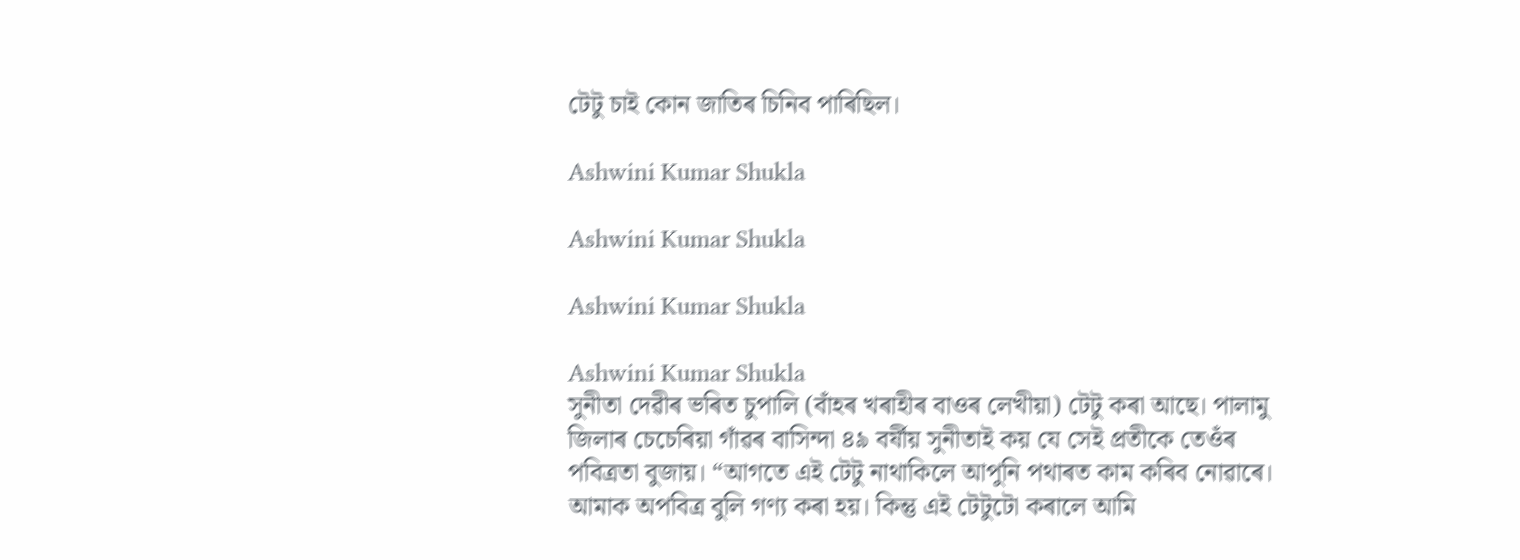টেটু চাই কোন জাতিৰ চিনিব পাৰিছিল।

Ashwini Kumar Shukla

Ashwini Kumar Shukla

Ashwini Kumar Shukla

Ashwini Kumar Shukla
সুনীতা দেৱীৰ ভৰিত চুপালি (বাঁহৰ খৰাহীৰ বাওৰ লেখীয়া) টেটু কৰা আছে। পালামু জিলাৰ চেচেৰিয়া গাঁৱৰ বাসিন্দা ৪৯ বৰ্ষীয় সুনীতাই কয় যে সেই প্ৰতীকে তেওঁৰ পবিত্ৰতা বুজায়। “আগতে এই টেটু নাথাকিলে আপুনি পথাৰত কাম কৰিব নোৱাৰে। আমাক অপবিত্ৰ বুলি গণ্য কৰা হয়। কিন্তু এই টেটুটো কৰালে আমি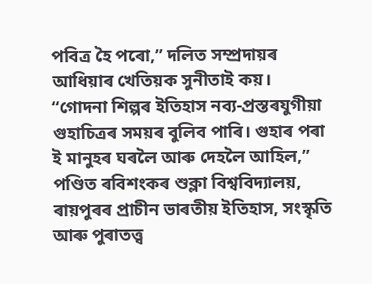পবিত্ৰ হৈ পৰো,” দলিত সম্প্ৰদায়ৰ আধিয়াৰ খেতিয়ক সুনীতাই কয়।
“গোদনা শিল্পৰ ইতিহাস নব্য-প্ৰস্তৰযুগীয়া গুহাচিত্ৰৰ সময়ৰ বুলিব পাৰি। গুহাৰ পৰা ই মানুহৰ ঘৰলৈ আৰু দেহলৈ আহিল,” পণ্ডিত ৰবিশংকৰ শুক্লা বিশ্ববিদ্যালয়, ৰায়পুৰৰ প্ৰাচীন ভাৰতীয় ইতিহাস, সংস্কৃতি আৰু পুৰাতত্ত্ব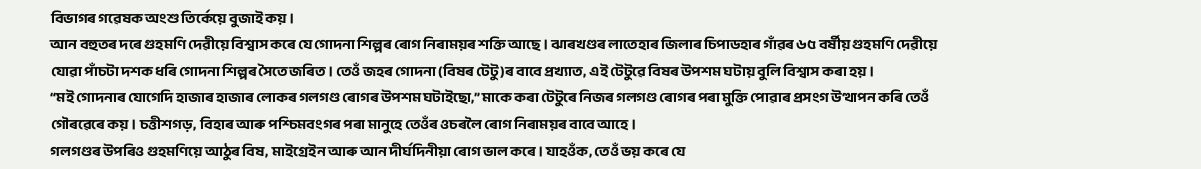বিভাগৰ গৱেষক অংশু তিৰ্কেয়ে বুজাই কয়।
আন বহুতৰ দৰে গুহমণি দেৱীয়ে বিশ্বাস কৰে যে গোদনা শিল্পৰ ৰোগ নিৰাময়ৰ শক্তি আছে। ঝাৰখণ্ডৰ লাতেহাৰ জিলাৰ চিপাডহাৰ গাঁৱৰ ৬৫ বৰ্ষীয় গুহমণি দেৱীয়ে যোৱা পাঁচটা দশক ধৰি গোদনা শিল্পৰ সৈতে জৰিত। তেওঁ জহৰ গোদনা (বিষৰ টেটু)ৰ বাবে প্ৰখ্যাত, এই টেটুৱে বিষৰ উপশম ঘটায় বুলি বিশ্বাস কৰা হয়।
“মই গোদনাৰ যোগেদি হাজাৰ হাজাৰ লোকৰ গলগণ্ড ৰোগৰ উপশম ঘটাইছো,” মাকে কৰা টেটুৰে নিজৰ গলগণ্ড ৰোগৰ পৰা মুক্তি পোৱাৰ প্ৰসংগ উত্থাপন কৰি তেওঁ গৌৰৱেৰে কয়। চত্তীশগড়, বিহাৰ আৰু পশ্চিমবংগৰ পৰা মানুহে তেওঁৰ ওচৰলৈ ৰোগ নিৰাময়ৰ বাবে আহে।
গলগণ্ডৰ উপৰিও গুহমণিয়ে আঠুৰ বিষ, মাইগ্ৰেইন আৰু আন দীৰ্ঘদিনীয়া ৰোগ ভাল কৰে। যাহওঁক, তেওঁ ভয় কৰে যে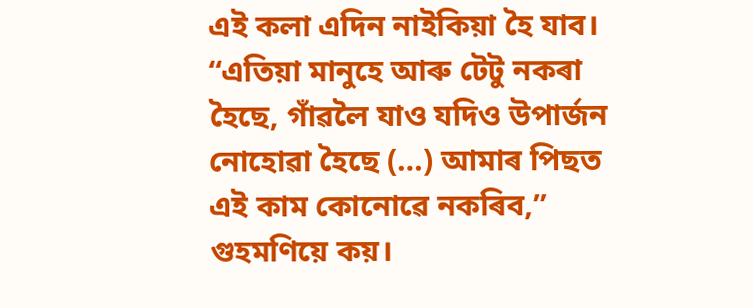এই কলা এদিন নাইকিয়া হৈ যাব। “এতিয়া মানুহে আৰু টেটু নকৰা হৈছে, গাঁৱলৈ যাও যদিও উপাৰ্জন নোহোৱা হৈছে (…) আমাৰ পিছত এই কাম কোনোৱে নকৰিব,” গুহমণিয়ে কয়।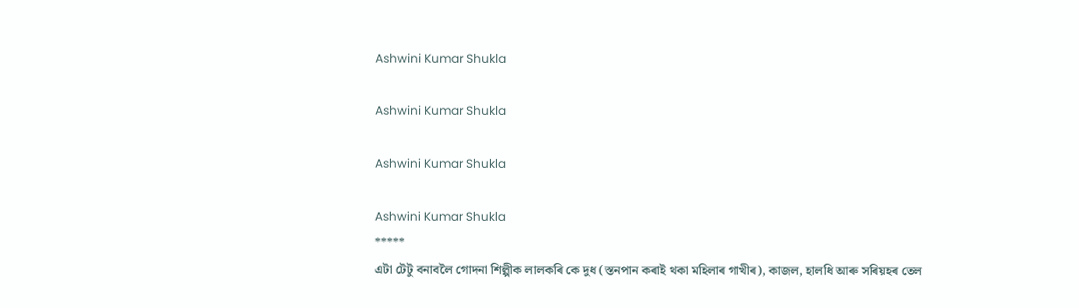Ashwini Kumar Shukla

Ashwini Kumar Shukla

Ashwini Kumar Shukla

Ashwini Kumar Shukla
*****
এটা টেটু বনাবলৈ গোদনা শিল্পীক লালকৰি কে দুধ (স্তনপান কৰাই থকা মহিলাৰ গাখীৰ), কাজল, হালধি আৰু সৰিয়হৰ তেল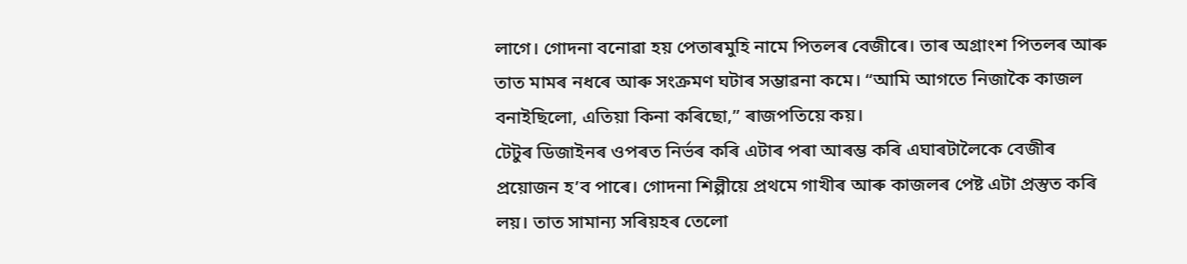লাগে। গোদনা বনোৱা হয় পেতাৰমুহি নামে পিতলৰ বেজীৰে। তাৰ অগ্ৰাংশ পিতলৰ আৰু তাত মামৰ নধৰে আৰু সংক্ৰমণ ঘটাৰ সম্ভাৱনা কমে। “আমি আগতে নিজাকৈ কাজল বনাইছিলো, এতিয়া কিনা কৰিছো,” ৰাজপতিয়ে কয়।
টেটুৰ ডিজাইনৰ ওপৰত নিৰ্ভৰ কৰি এটাৰ পৰা আৰম্ভ কৰি এঘাৰটালৈকে বেজীৰ প্ৰয়োজন হ’ব পাৰে। গোদনা শিল্পীয়ে প্ৰথমে গাখীৰ আৰু কাজলৰ পেষ্ট এটা প্ৰস্তুত কৰি লয়। তাত সামান্য সৰিয়হৰ তেলো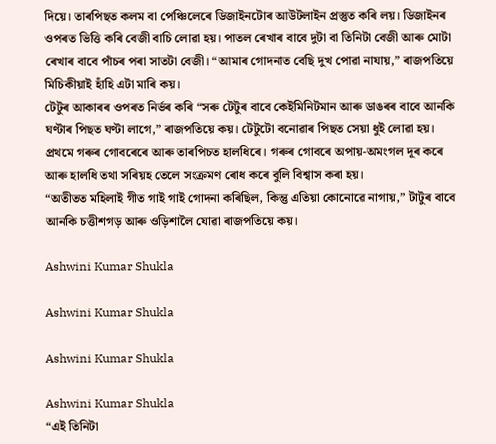দিয়ে। তাৰপিছত কলম বা পেঞ্চিলেৰে ডিজাইনটোৰ আউটলাইন প্ৰস্তুত কৰি লয়। ডিজাইনৰ ওপৰত ভিত্তি কৰি বেজী বাচি লোৱা হয়। পাতল ৰেখাৰ বাবে দুটা বা তিনিটা বেজী আৰু মোটা ৰেখাৰ বাবে পাঁচৰ পৰা সাতটা বেজী। “আমাৰ গোদনাত বেছি দুখ পোৱা নাযায়,” ৰাজপতিয়ে মিচিকীয়াই হাঁহি এটা মাৰি কয়।
টেটুৰ আকাৰৰ ওপৰত নিৰ্ভৰ কৰি “সৰু টেটুৰ বাবে কেইমিনিটমান আৰু ডাঙৰৰ বাবে আনকি ঘণ্টাৰ পিছত ঘণ্টা লাগে,” ৰাজপতিয়ে কয়। টেটুটো বনোৱাৰ পিছত সেয়া ধুই লোৱা হয়। প্ৰথমে গৰুৰ গোবৰেৰে আৰু তাৰপিচত হালধিৰে। গৰুৰ গোবৰে অপায়-অমংগল দূৰ কৰে আৰু হালধি তথা সৰিয়হ তেলে সংক্ৰমণ ৰোধ কৰে বুলি বিশ্বাস কৰা হয়।
“অতীতত মহিলাই গীত গাই গাই গোদনা কৰিছিল, কিন্তু এতিয়া কোনোৱে নাগায়,” টাটুৰ বাবে আনকি চত্তীশগড় আৰু ওড়িশালৈ যোৱা ৰাজপতিয়ে কয়।

Ashwini Kumar Shukla

Ashwini Kumar Shukla

Ashwini Kumar Shukla

Ashwini Kumar Shukla
“এই তিনিটা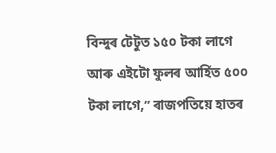বিন্দুৰ টেটুত ১৫০ টকা লাগে আৰু এইটো ফুলৰ আৰ্হিত ৫০০ টকা লাগে,” ৰাজপতিয়ে হাতৰ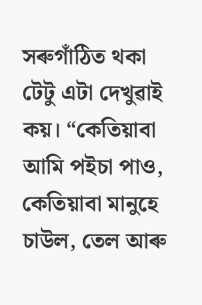সৰুগাঁঠিত থকা টেটু এটা দেখুৱাই কয়। “কেতিয়াবা আমি পইচা পাও, কেতিয়াবা মানুহে চাউল, তেল আৰু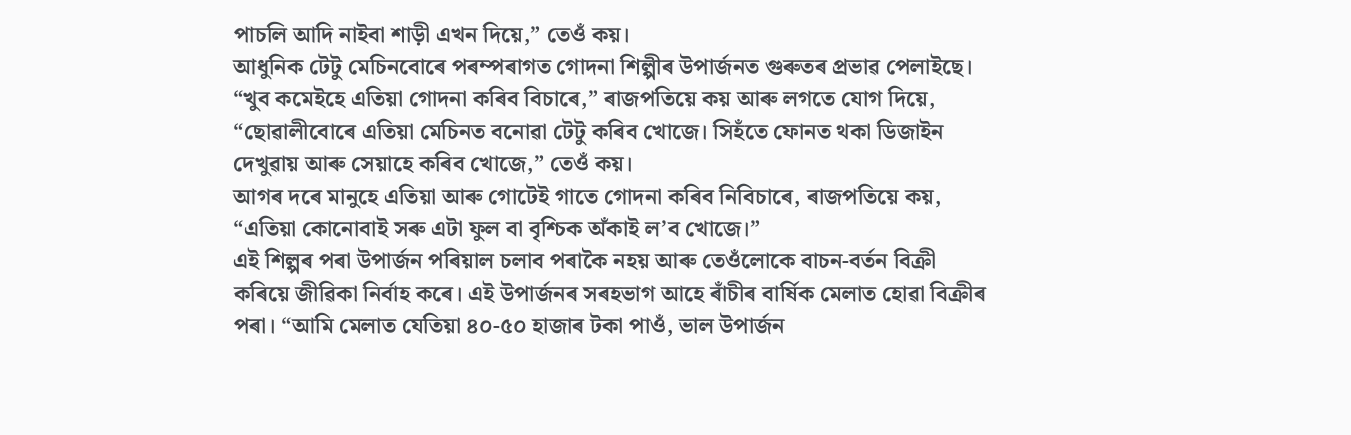পাচলি আদি নাইবা শাড়ী এখন দিয়ে,” তেওঁ কয়।
আধুনিক টেটু মেচিনবোৰে পৰম্পৰাগত গোদনা শিল্পীৰ উপাৰ্জনত গুৰুতৰ প্ৰভাৱ পেলাইছে। “খুব কমেইহে এতিয়া গোদনা কৰিব বিচাৰে,” ৰাজপতিয়ে কয় আৰু লগতে যোগ দিয়ে, “ছোৱালীবোৰে এতিয়া মেচিনত বনোৱা টেটু কৰিব খোজে। সিহঁতে ফোনত থকা ডিজাইন দেখুৱায় আৰু সেয়াহে কৰিব খোজে,” তেওঁ কয়।
আগৰ দৰে মানুহে এতিয়া আৰু গোটেই গাতে গোদনা কৰিব নিবিচাৰে, ৰাজপতিয়ে কয়, “এতিয়া কোনোবাই সৰু এটা ফুল বা বৃশ্চিক অঁকাই ল’ব খোজে।”
এই শিল্পৰ পৰা উপাৰ্জন পৰিয়াল চলাব পৰাকৈ নহয় আৰু তেওঁলোকে বাচন-বৰ্তন বিক্ৰী কৰিয়ে জীৱিকা নিৰ্বাহ কৰে। এই উপাৰ্জনৰ সৰহভাগ আহে ৰাঁচীৰ বাৰ্ষিক মেলাত হোৱা বিক্ৰীৰ পৰা। “আমি মেলাত যেতিয়া ৪০-৫০ হাজাৰ টকা পাওঁ, ভাল উপাৰ্জন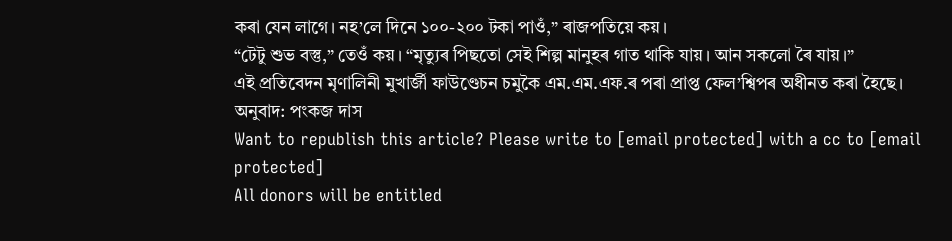কৰা যেন লাগে। নহ’লে দিনে ১০০-২০০ টকা পাওঁ,” ৰাজপতিয়ে কয়।
“টেটু শুভ বস্তু,” তেওঁ কয়। “মৃত্যুৰ পিছতো সেই শিল্প মানুহৰ গাত থাকি যায়। আন সকলো ৰৈ যায়।”
এই প্ৰতিবেদন মৃণালিনী মুখাৰ্জী ফাউণ্ডেচন চমুকৈ এম.এম.এফ.ৰ পৰা প্ৰাপ্ত ফেল’শ্বিপৰ অধীনত কৰা হৈছে।
অনুবাদ: পংকজ দাস
Want to republish this article? Please write to [email protected] with a cc to [email protected]
All donors will be entitled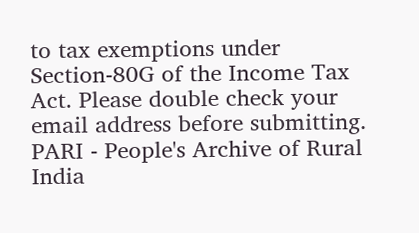to tax exemptions under Section-80G of the Income Tax Act. Please double check your email address before submitting.
PARI - People's Archive of Rural India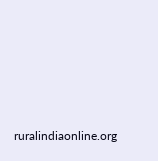ruralindiaonline.org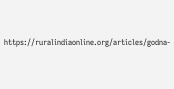https://ruralindiaonline.org/articles/godna-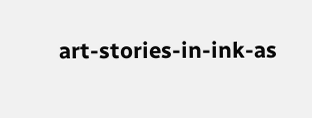art-stories-in-ink-as